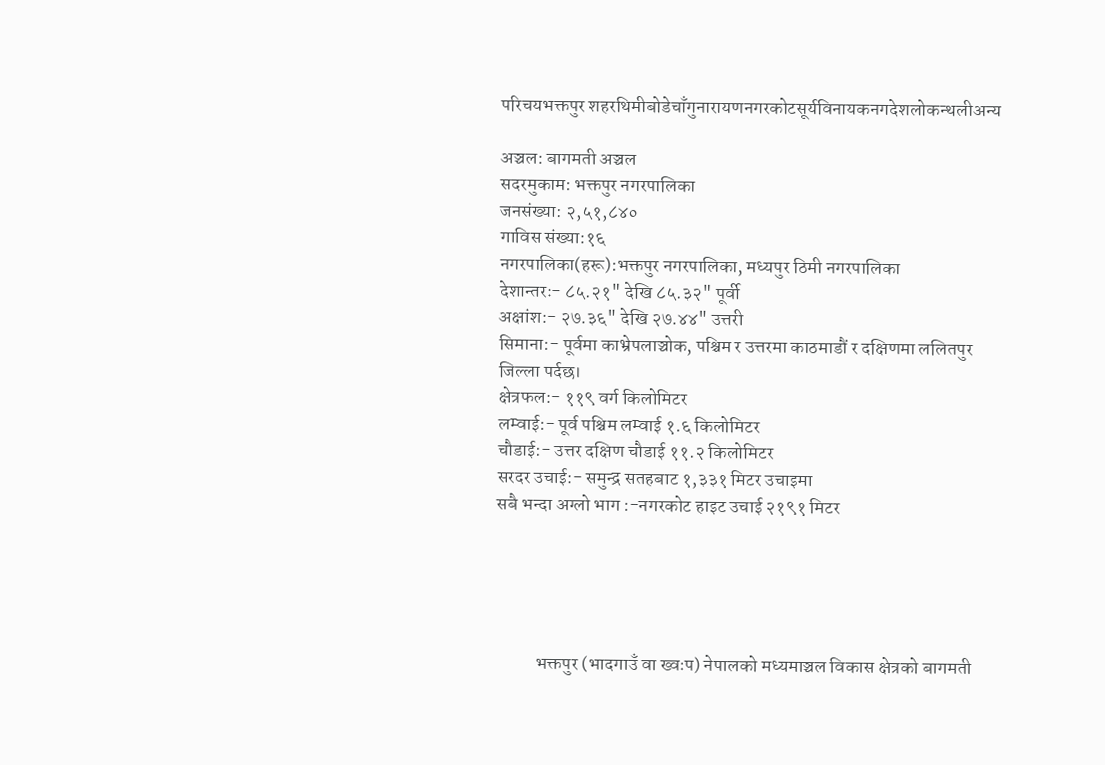परिचयभक्तपुर शहरथिमीबोडेचाँगुनारायणनगरकोटसूर्यविनायकनगदेशलोकन्थलीअन्य

अञ्चल: बागमती अञ्चल
सदरमुकाम: भक्तपुर नगरपालिका
जनसंख्या: २,५१,८४०
गाविस संख्या:१६
नगरपालिका(हरू):भक्तपुर नगरपालिका, मध्यपुर ठिमी नगरपालिका
देशान्तरः- ८५.२१" देखि ८५.३२" पूर्वी
अक्षांश:- २७.३६" देखि २७.४४" उत्तरी
सिमाना:- पूर्वमा काभ्रेपलाञ्चोक, पश्चिम र उत्तरमा काठमाडौं र दक्षिणमा ललितपुर जिल्ला पर्दछ।
क्षेत्रफल:- ११९ वर्ग किलोमिटर
लम्वाई:- पूर्व पश्चिम लम्वाई १.६ किलोमिटर
चौडाई:- उत्तर दक्षिण चौडाई ११.२ किलोमिटर
सरदर उचाई:- समुन्द्र सतहबाट १,३३१ मिटर उचाइमा
सबै भन्दा अग्लो भाग :-नगरकोट हाइट उचाई २१९१ मिटर





           भक्तपुर (भादगाउँ वा ख्वःप) नेपालको मध्यमाञ्चल विकास क्षेत्रको बागमती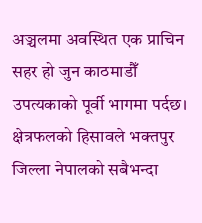अञ्चलमा अवस्थित एक प्राचिन सहर हो जुन काठमाडौँ उपत्यकाको पूर्वी भागमा पर्दछ।  क्षेत्रफलको हिसावले भक्तपुर जिल्ला नेपालको सबैभन्दा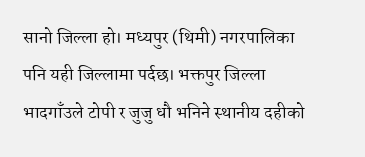सानो जिल्ला हो। मध्यपुर (थिमी) नगरपालिका पनि यही जिल्लामा पर्दछ। भक्तपुर जिल्ला भादगाँउले टोपी र जुजु धौ भनिने स्थानीय दहीको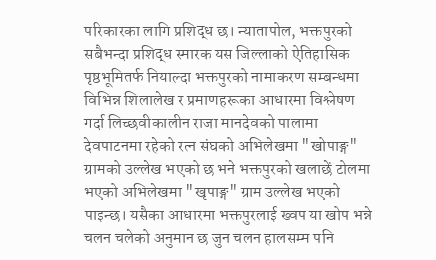परिकारका लागि प्रशिद्ध छ। न्यातापोल, भक्तपुरको सबैभन्दा प्रशिद्ध स्मारक यस जिल्लाको ऐतिहासिक पृष्ठभूमितर्फ नियाल्दा भक्तपुरको नामाकरण सम्बन्धमा विभिन्न शिलालेख र प्रमाणहरूका आधारमा विश्लेषण गर्दा लिच्छवीकालीन राजा मानदेवको पालामा देवपाटनमा रहेको रत्न संघको अभिलेखमा "खोपाङ्ग" ग्रामको उल्लेख भएको छ भने भक्तपुरको खलाछें टोलमा भएको अभिलेखमा "खृपाङ्ग" ग्राम उल्लेख भएको पाइन्छ। यसैका आधारमा भक्तपुरलाई ख्वप या खोप भन्ने चलन चलेको अनुमान छ जुन चलन हालसम्म पनि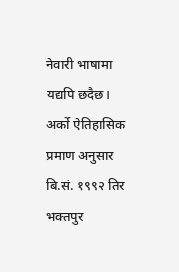नेवारी भाषामा यद्यपि छदैछ। अर्को ऐतिहासिक प्रमाण अनुसार बि.सं. १९९२ तिर भक्तपुर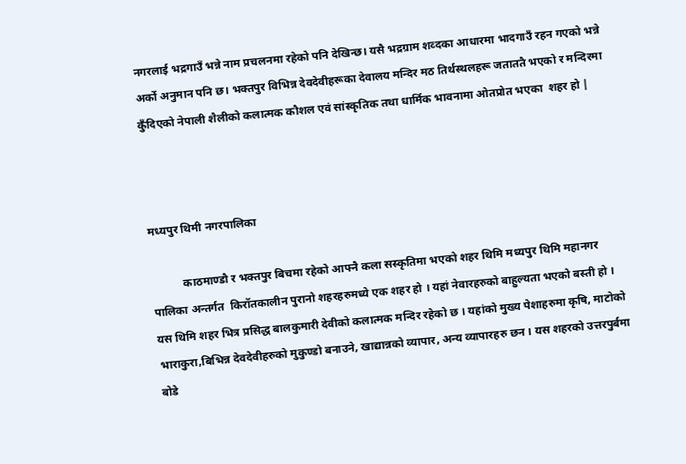नगरलाई भद्रगाउँ भन्ने नाम प्रचलनमा रहेको पनि देखिन्छ। यसै भद्रग्राम शव्दका आधारमा भादगाउँ रहन गएको भन्ने अर्को अनुमान पनि छ। भक्तपुर विभिन्न देवदेवीहरूका देवालय मन्दिर मठ तिर्थस्थलहरू जताततै भएको र मन्दिरमा कुँदिएको नेपाली शैलीको कलात्मक कौशल एवं सांस्कृतिक तथा धार्मिक भावनामा ओतप्रोत भएका  शहर हो |



मध्यपुर थिमी नगरपालिका

           काठमाण्डौ र भक्तपुर बिचमा रहेको आफ्नै कला सस्कृतिमा भएको शहर थिमि मध्यपुर थिमि महानगर पालिका अन्तर्गत  किरॉतकालीन पुरानो शहरहरुमध्ये एक शहर हो । यहां नेवारहरुको बाहुल्यता भएको बस्ती हो । यस थिमि शहर भित्र प्रसिद्ध बालकुमारी देवीको कलात्मक मन्दिर रहेको छ । यहांको मुख्य पेशाहरुमा कृषि, माटोको भाराकुरा,बिभिन्न देवदेवीहरुको मुकुण्डो बनाउने, खाद्यान्नको व्यापार, अन्य व्यापारहरु छन । यस शहरको उत्तरपुर्बमा बोडे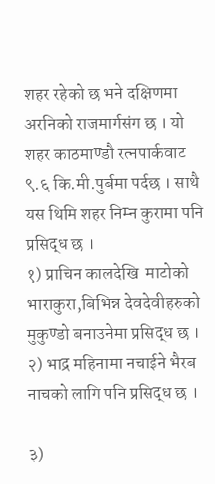शहर रहेको छ भने दक्षिणमा अरनिको राजमार्गसंग छ । यो शहर काठमाण्डौ रत्नपार्कवाट ९.६ कि.मी.पुर्बमा पर्दछ । साथै यस थिमि शहर निम्न कुरामा पनि प्रसिद्ध छ ।
१) प्राचिन कालदेखि  माटोको भाराकुरा,बिभिन्न देवदेवीहरुको मुकुण्डो बनाउनेमा प्रसिद्ध छ ।
२) भाद्र महिनामा नचाईने भैरब नाचको लागि पनि प्रसिद्ध छ ।

३)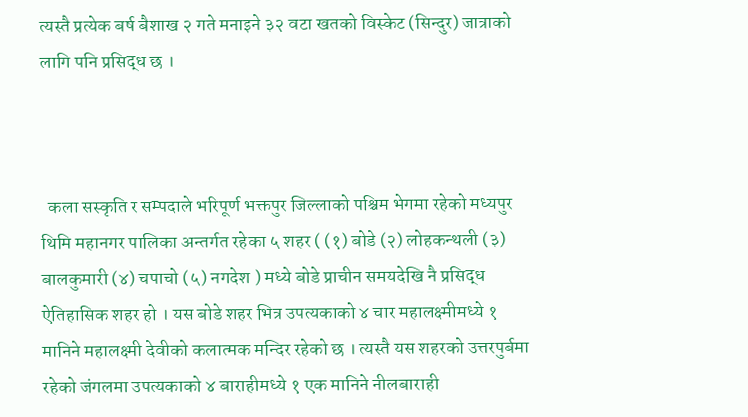त्यस्तै प्रत्येक बर्ष बैशाख २ गते मनाइने ३२ वटा खतको विस्केट (सिन्दुर) जात्राको लागि पनि प्रसिद्ध छ ।



  कला सस्कृति र सम्पदाले भरिपूर्ण भक्तपुर जिल्लाको पश्चिम भेगमा रहेको मध्यपुर थिमि महानगर पालिका अन्तर्गत रहेका ५ शहर ( (१) बोडे (२) लोहकन्थली (३) बालकुमारी (४) चपाचो (५) नगदेश ) मध्ये बोडे प्राचीन समयदेखि नै प्रसिद्ध ऐतिहासिक शहर हो । यस बोडे शहर भित्र उपत्यकाको ४ चार महालक्ष्मीमध्ये १ मानिने महालक्ष्मी देवीको कलात्मक मन्दिर रहेको छ । त्यस्तै यस शहरको उत्तरपुर्बमा रहेको जंगलमा उपत्यकाको ४ बाराहीमध्ये १ एक मानिने नीलबाराही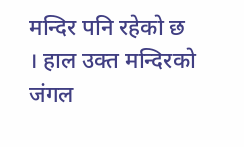मन्दिर पनि रहेको छ । हाल उक्त मन्दिरको जंगल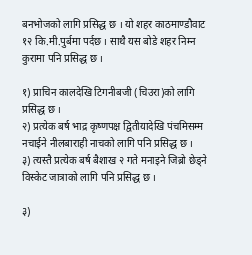बनभोजको लागि प्रसिद्ध छ । यो शहर काठमाण्डौवाट १२ कि.मी.पुर्बमा पर्दछ । साथै यस बोडे शहर निम्न कुरामा पनि प्रसिद्ध छ ।

१) प्राचिन कालदेखि टिगनीबजी (चिउरा)को लागि प्रसिद्ध छ ।
२) प्रत्येक बर्ष भाद्र कृष्णपक्ष द्वितीयादेखि पंचमिसम्म नचाईने नीलबाराही नाचको लागि पनि प्रसिद्ध छ ।
३) त्यस्तै प्रत्येक बर्ष बैशाख २ गते मनाइने जिब्रो छेड्ने विस्केट जात्राको लागि पनि प्रसिद्ध छ ।

३)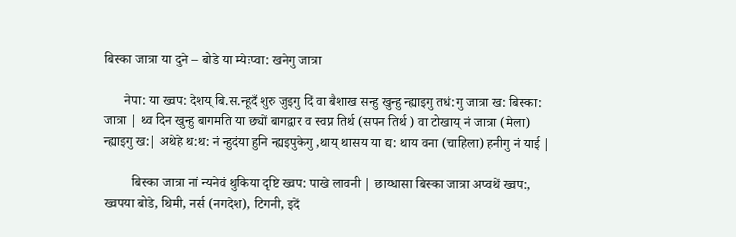बिस्का जात्रा या दुने – बोडे या म्येःप्वा: खनेगु जात्रा

      नेपा: या ख्वप: देशय् बि.स.न्हूदँ शुरु जुइगु दिं वा बैशाख सन्हु खुन्हु न्ह्याइगु तधं:गु जात्रा ख: बिस्का: जात्रा | थ्व दिन खुन्हु बागमति या छ्यों बागद्वार व स्वप्न तिर्थ (सपन तिर्थ ) वा टोखाय् नं जात्रा (मेला) न्ह्याइगु ख:| अथेहे थ:थ: नं न्हुदंया हुनि न्ह्यइपुकेगु ,थाय् थासय या द्य: थाय वना (चाहिला) हनीगु नं याई |

        बिस्का जात्रा नां न्यनेवं थुकिया दृष्टि ख्वप: पाखे लावनी | छाय्धासा बिस्का जात्रा अप्वथें ख्वप:, ख्वपया बोडे, थिमी, नर्स (नगदेश), टिगनी, इदें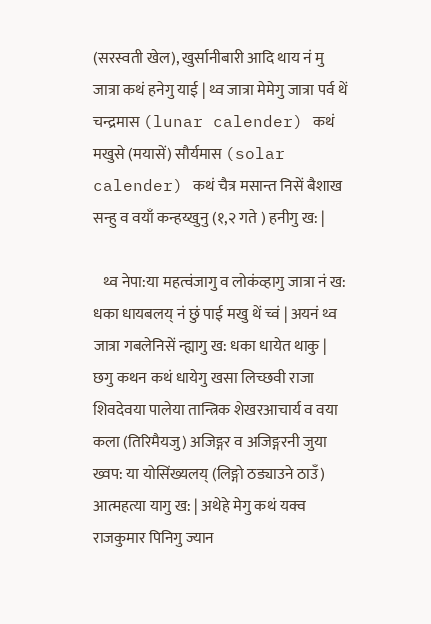(सरस्वती खेल), खुर्सानीबारी आदि थाय नं मु जात्रा कथं हनेगु याई | थ्व जात्रा मेमेगु जात्रा पर्व थें चन्द्रमास (lunar calender) कथं मखुसे (मयासें) सौर्यमास (solar calender) कथं चैत्र मसान्त निसें बैशाख सन्हु व वयाँ कन्हय्खुनु (१,२ गते ) हनीगु ख: |

   थ्व नेपा:या महत्वंजागु व लोकंव्हागु जात्रा नं ख: धका धायबलय् नं छुं पाई मखु थें च्वं | अयनं थ्व जात्रा गबलेनिसें न्ह्यागु ख: धका धायेत थाकु | छगु कथन कथं धायेगु खसा लिच्छवी राजा शिवदेवया पालेया तान्त्रिक शेखरआचार्य व वया कला (तिरिमैयजु) अजिङ्गर व अजिङ्गरनी जुया ख्वप: या योसिंख्यलय् (लिङ्गो ठड्याउने ठाउँ)  आत्महत्या यागु ख: | अथेहे मेगु कथं यक्व राजकुमार पिनिगु ज्यान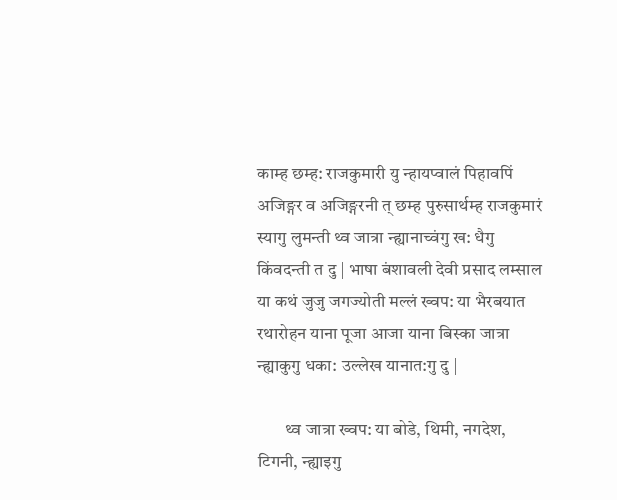काम्ह छम्ह: राजकुमारी यु न्हायप्वालं पिहावपिं अजिङ्गर व अजिङ्गरनी त् छम्ह पुरुसार्थम्ह राजकुमारं स्यागु लुमन्ती थ्व जात्रा न्ह्यानाच्वंगु ख: धैगु किंवदन्ती त दु | भाषा बंशावली देवी प्रसाद लम्साल या कथं जुजु जगज्योती मल्लं ख्वप: या भैरबयात रथारोहन याना पूजा आजा याना बिस्का जात्रा न्ह्याकुगु धका: उल्लेख यानात:गु दु |

        थ्व जात्रा ख्वप: या बोडे, थिमी, नगदेश, टिगनी, न्ह्याइगु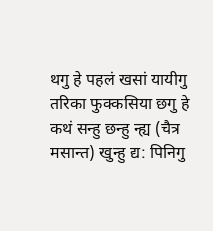थगु हे पहलं खसां यायीगु तरिका फुक्कसिया छगु हे कथं सन्हु छन्हु न्ह्य (चैत्र मसान्त) खुन्हु द्य: पिनिगु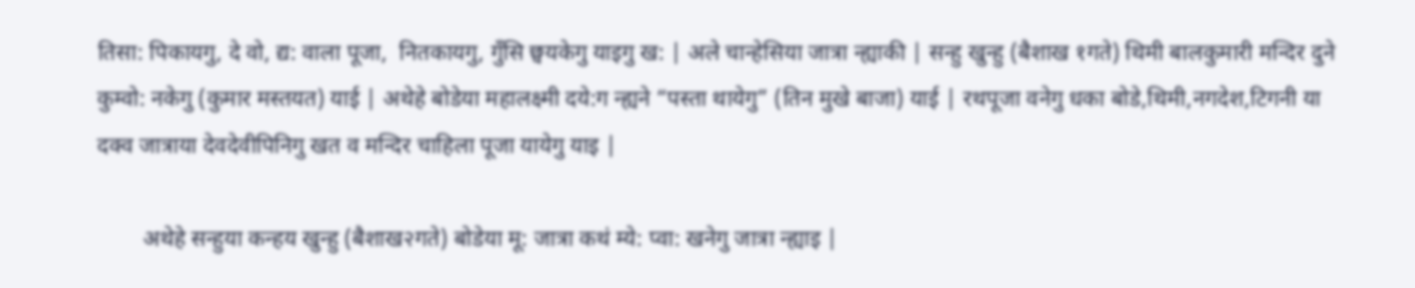तिसा: पिकायगु, दे वो, द्य: वाला पूजा,  नितकायगु, गुँसि छ्वयकेगु याइगु ख: | अले चान्हेसिया जात्रा न्ह्याकी | सन्हु खुन्हु (बैशाख १गते) थिमी बालकुमारी मन्दिर दुने कुम्वो: नकेगु (कुमार मस्तयत) याई | अथेहे बोडेया महालक्ष्मी दये:ग न्ह्यने “पस्ता थायेगु” (तिन मुखे बाजा) याई | रथपूजा वनेगु धका बोडे,थिमी,नगदेश,टिगनी या दक्व जात्राया देवदेवीपिनिगु खत व मन्दिर चाहिला पूजा यायेगु याइ |

        अथेहे सन्हुया कन्हय खुन्हु (बैशाख२गते) बोडेया मू: जात्रा कथं म्ये: प्वा: खनेगु जात्रा न्ह्याइ |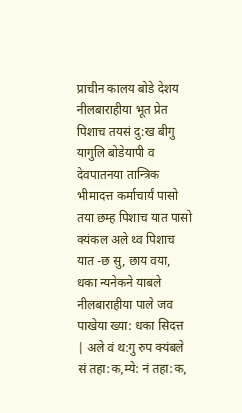प्राचीन कालय बोडे देशय नीलबाराहीया भूत प्रेत पिशाच तयसं दु:ख बीगु यागुलि बोडेयापी व देवपातनया तान्त्रिक भीमादत्त कर्माचार्यं पासो तया छम्ह पिशाच यात पासो क्यंकल अले थ्व पिशाच यात -छ सु, छाय वया, धका न्यनेकने याबले नीलबाराहीया पाले जव पाखेया ख्या: धका सिदत्त | अले वं थ:गु रुप क्यंबले सं तहा:क,म्ये: नं तहा:क,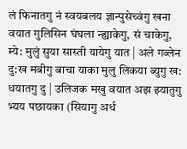लं फिनातगु नं स्वयबलय ज्ञान्पुसेच्वंगु खना वयात गुलिसिन घंघला न्ह्याकेगु, सं चाकेगु, म्ये: मुलुं सुया सास्ती यायेगु यात | अले गब्लेन दु:ख मबीगु बाचा याका मुलु लिकया ब्युगु ख: धयातगु दु | उलिजक मखु वयात अझ झ्यातुगु भ्यय पछायका (सियागु अर्ध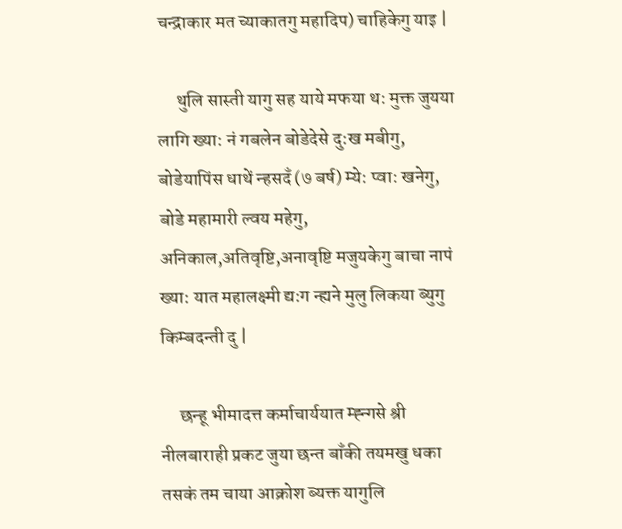चन्द्राकार मत च्याकातगु महादिप) चाहिकेगु याइ |

     थुलि सास्ती यागु सह याये मफया थ: मुक्त जुयया लागि ख्या: नं गबलेन बोडेदेसे दु:ख मबीगु, बोडेयापिंस धाथें न्हसदँ (७ बर्ष) म्ये: प्वा: खनेगु, बोडे महामारी ल्वय महेगु, अनिकाल,अतिवृष्टि,अनावृष्टि मजुयकेगु बाचा नापं ख्या: यात महालक्ष्मी द्य:ग न्ह्यने मुलु लिकया ब्युगु किम्बदन्ती दु |

     छन्हू भीमादत्त कर्माचार्ययात म्ह्न्गसे श्री नीलबाराही प्रकट जुया छन्त बाँकी तयमखु धका तसकं तम चाया आक्रोश ब्यक्त यागुलि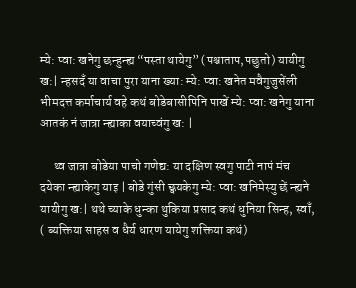म्ये: प्वा: खनेगु छन्हुन्ह्य “पस्ता थायेगु” (पश्चाताप,पछुतो) यायीगु ख:| न्हसदँ या वाचा पुरा याना ख्या: म्ये: प्वा: खनेत मवैगुजुसेंली भीमदत्त कर्माचार्य वहे कथं बोडेबासीपिनि पाखें म्ये: प्वा: खनेगु याना आतकं नं जात्रा न्ह्याका वयाच्वंगु ख: |

     थ्व जात्रा बोडेया पाचो गणेद्य: या दक्षिण स्वगु पाटी नापं मंच दयेका न्ह्याकेगु याइ | बोडे गुंसी छ्वयकेगु म्ये: प्वा: खनिमेस्यु छें न्ह्यने यायीगु ख:| थथे च्याके धुन्का थुकिया प्रसाद कथं धुनिया सिन्ह, स्वाँ, ( ब्यक्तिया साहस व धैर्य धारण यायेगु शक्तिया कथं)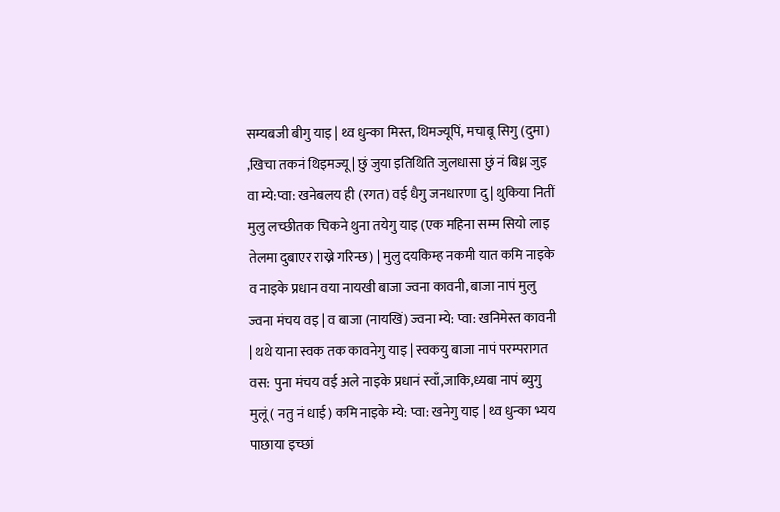सम्यबजी बीगु याइ | थ्व धुन्का मिस्त, थिमज्यूपिं, मचाबू सिगु (दुमा) ,खिचा तकनं थिइमज्यू | छुं जुया इतिथिति जुलधासा छुं नं बिध्न जुइ वा म्ये:प्वा: खनेबलय ही (रगत) वई धैगु जनधारणा दु | थुकिया नितीं मुलु लच्छीतक चिकने थुना तयेगु याइ (एक महिना सम्म सियो लाइ तेलमा दुबाएर राख्ने गरिन्छ) | मुलु दयकिम्ह नकमी यात कमि नाइके व नाइके प्रधान वया नायखी बाजा ज्वना कावनी, बाजा नापं मुलु ज्वना मंचय वइ | व बाजा (नायखिं) ज्वना म्ये: प्वा: खनिमेस्त कावनी | थथे याना स्वक तक कावनेगु याइ | स्वकयु बाजा नापं परम्परागत वस: पुना मंचय वई अले नाइके प्रधानं स्वाँ,जाकि,ध्यबा नापं ब्युगु मुलूं ( नतु नं धाई) कमि नाइके म्ये: प्वा: खनेगु याइ | थ्व धुन्का भ्यय पाछाया इच्छां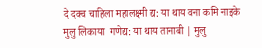दे दक्व चाहिला महालक्ष्मी द्य: या थाय वना कमि नाइके मुलु लिकाया  गणेद्य: या थाय तानाबी | मुलु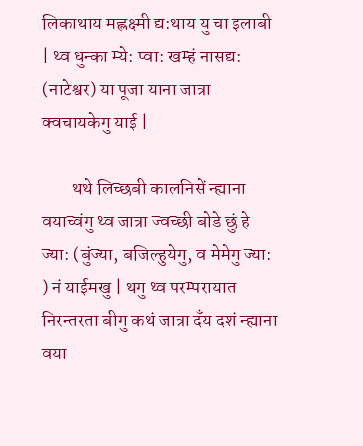लिकाथाय मह्लक्ष्मी द्य:थाय यु चा इलाबी | थ्व धुन्का म्ये: प्वा: खम्हं नासद्य: (नाटेश्वर) या पूजा याना जात्रा क्वचायकेगु याई |

        थथे लिच्छबी कालनिसें न्ह्याना वयाच्वंगु थ्व जात्रा ज्वच्छी बोडे छुं हे ज्या: (बुंज्या, बजिल्हुयेगु, व मेमेगु ज्या: ) नं याईमखु | थगु थ्व परम्परायात निरन्तरता बीगु कथं जात्रा दँय दशं न्ह्याना वया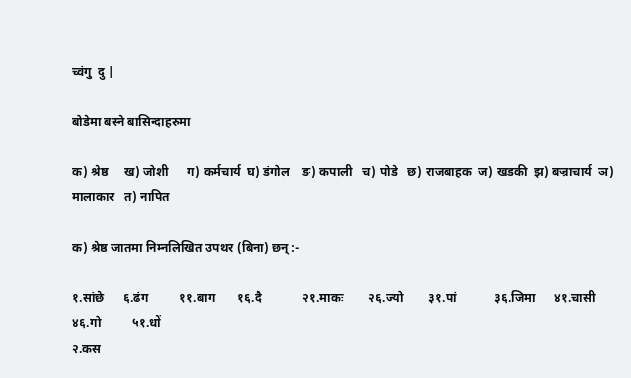च्वंगु  दु |

बोडेमा बस्ने बासिन्दाहरुमा

क) श्रेष्ठ     ख) जोशी      ग) कर्मचार्य  घ) डंगोल    ङ) कपाली   च) पोडे   छ) राजबाहक  ज) खडकी  झ) बज्राचार्य  ञ) मालाकार   त) नापित

क) श्रेष्ठ जातमा निम्नलिखित उपथर (बिना) छन् :-

१.सांछे      ६.ढंग          ११.बाग       १६.दै             २१.माकः        २६.ज्यो        ३१.पां            ३६.जिमा      ४१.चासी         ४६.गो          ५१.धों
२.कस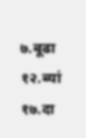७.बूढा         १२.ब्यां        १७.दा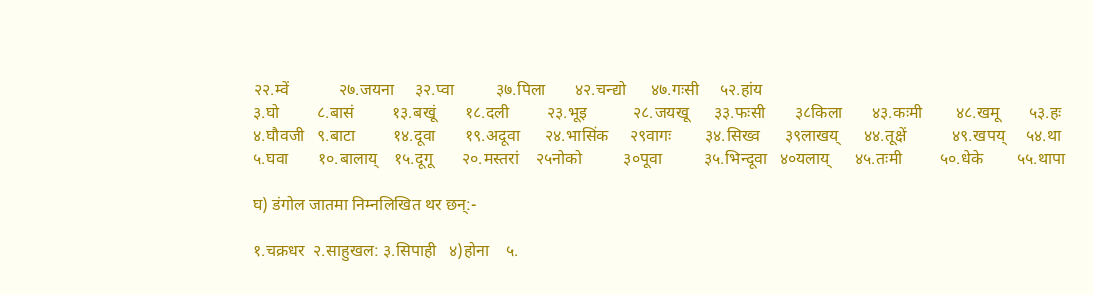२२.म्वें            २७.जयना     ३२.प्वा          ३७.पिला       ४२.चन्द्यो      ४७.गःसी     ५२.हांय
३.घो         ८.बासं         १३.बखूं       १८.दली         २३.भूइ           २८.जयखू      ३३.फःसी       ३८किला       ४३.कःमी        ४८.खमू       ५३.हः
४.घौवजी   ९.बाटा         १४.दूवा       १९.अदूवा      २४.भासिंक     २९वागः        ३४.सिख्व      ३९लाखय्      ४४.तूक्षें           ४९.खपय्     ५४.था
५.घवा       १०.बालाय्    १५.दूगू       २०.मस्तरां    २५नोको          ३०पूवा          ३५.भिन्दूवा   ४०यलाय्      ४५.तःमी         ५०.धेके        ५५.थापा

घ) डंगोल जातमा निम्नलिखित थर छन्:-

१.चक्रधर  २.साहुखल: ३.सिपाही   ४)होना    ५.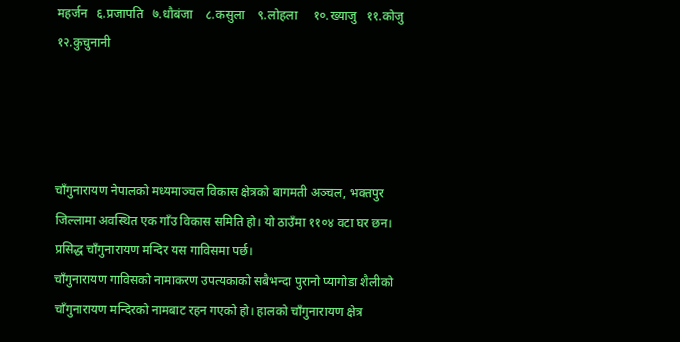महर्जन   ६.प्रजापति   ७.धौबंजा    ८.कसुला    ९.लोहला     १०.ख्याजु   ११.कोजु    १२.कुचुनानी




चाँगुनारायण नेपालको मध्यमाञ्चल विकास क्षेत्रको बागमती अञ्चल, भक्तपुर जिल्लामा अवस्थित एक गाँउ विकास समिति हो। यो ठाउँमा ११०४ वटा घर छन। प्रसिद्ध चाँगुनारायण मन्दिर यस गाविसमा पर्छ।
चाँगुनारायण गाविसको नामाकरण उपत्यकाको सबैभन्दा पुरानो प्यागोडा शैलीको चाँगुनारायण मन्दिरको नामबाट रहन गएको हो। हालको चाँगुनारायण क्षेत्र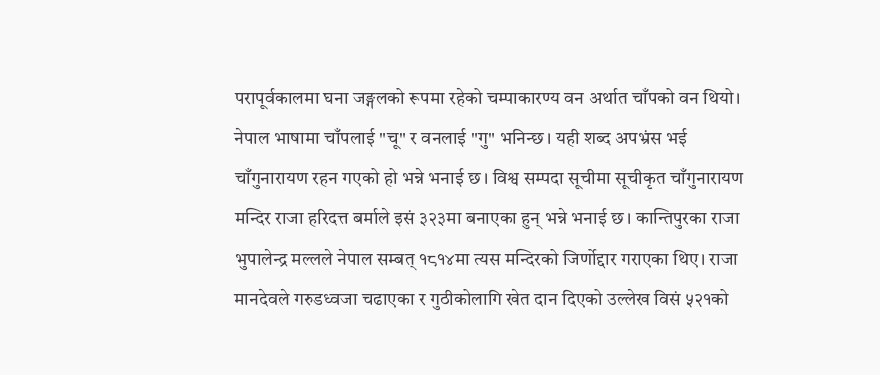परापूर्वकालमा घना जङ्गलको रूपमा रहेको चम्पाकारण्य वन अर्थात चाँपको वन थियो। नेपाल भाषामा चाँपलाई "चू" र वनलाई "गु" भनिन्छ। यही शब्द अपभ्रंस भई चाँगुनारायण रहन गएको हो भन्ने भनाई छ। विश्व सम्पदा सूचीमा सूचीकृत चाँगुनारायण मन्दिर राजा हरिदत्त बर्माले इसं ३२३मा बनाएका हुन् भन्ने भनाई छ। कान्तिपुरका राजा भुपालेन्द्र मल्लले नेपाल सम्बत् १८१४मा त्यस मन्दिरको जिर्णोद्दार गराएका थिए। राजा मानदेवले गरुडध्वजा चढाएका र गुठीकोलागि खेत दान दिएको उल्लेख विसं ५२१को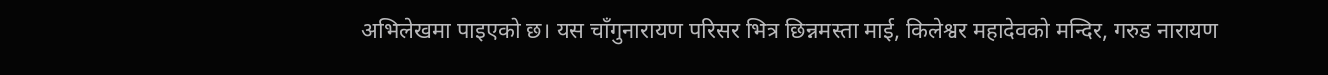अभिलेखमा पाइएको छ। यस चाँगुनारायण परिसर भित्र छिन्नमस्ता माई, किलेश्वर महादेवको मन्दिर, गरुड नारायण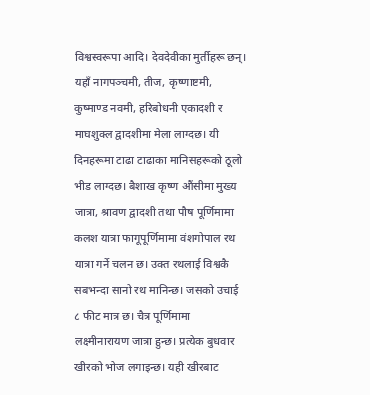विश्वस्वरूपा आदि। देवदेवीका मुर्तीहरू छन्। यहाँ नागपञ्चमी, तीज, कृष्णाष्टमी, कुष्माण्ड नवमी, हरिबोधनी एकादशी र माघशुक्ल द्वादशीमा मेला लाग्दछ। यी दिनहरूमा टाढा टाढाका मानिसहरूको ठूलो भीड लाग्दछ। बैशाख कृष्ण औंसीमा मुख्य जात्रा, श्रावण द्वादशी तथा पौष पूर्णिमामा कलश यात्रा फागूपूर्णिमामा वंशगोपाल रथ यात्रा गर्ने चलन छ। उक्त रथलाई विश्वकै सबभन्दा सानो रथ मानिन्छ। जसको उचाई ८ फीट मात्र छ। चैत्र पूर्णिमामा लक्ष्मीनारायण जात्रा हुन्छ। प्रत्येक बुधवार खीरको भोज लगाइन्छ। यही खीरबाट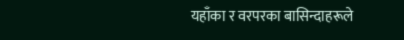यहाँका र वरपरका बासिन्दाहरूले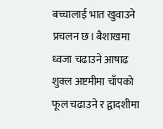बच्चालाई भात खुवाउने प्रचलन छ। बैशाखमा ध्वजा चढाउने आषाढ शुक्ल अष्टमीमा चाँपको फूल चढाउने र द्वादशीमा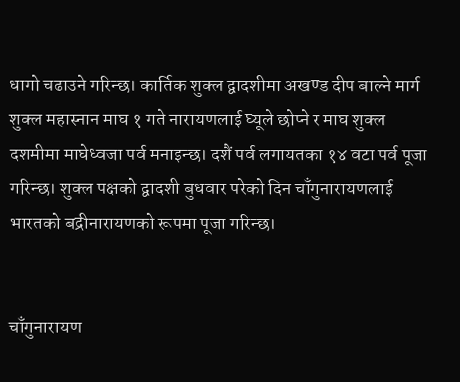धागो चढाउने गरिन्छ। कार्तिक शुक्ल द्वादशीमा अखण्ड दीप बाल्ने मार्ग शुक्ल महास्नान माघ १ गते नारायणलाई घ्यूले छोप्ने र माघ शुक्ल दशमीमा माघेध्वजा पर्व मनाइन्छ। दशैं पर्व लगायतका १४ वटा पर्व पूजा गरिन्छ। शुक्ल पक्षको द्वादशी बुधवार परेको दिन चाँगुनारायणलाई भारतको बद्रीनारायणको रूपमा पूजा गरिन्छ।


चाँगुनारायण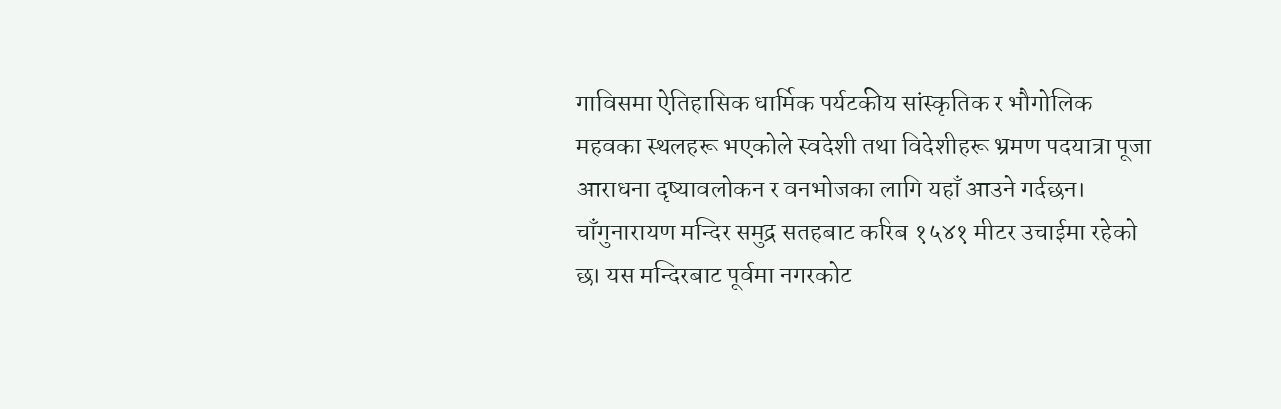गाविसमा ऐतिहासिक धार्मिक पर्यटकीय सांस्कृतिक र भौगोलिक महवका स्थलहरू भएकोले स्वदेशी तथा विदेशीहरू भ्रमण पदयात्रा पूजा आराधना दृष्यावलोकन र वनभोजका लागि यहाँ आउने गर्दछन। चाँगुनारायण मन्दिर समुद्र सतहबाट करिब १५४१ मीटर उचाईमा रहेको छ। यस मन्दिरबाट पूर्वमा नगरकोट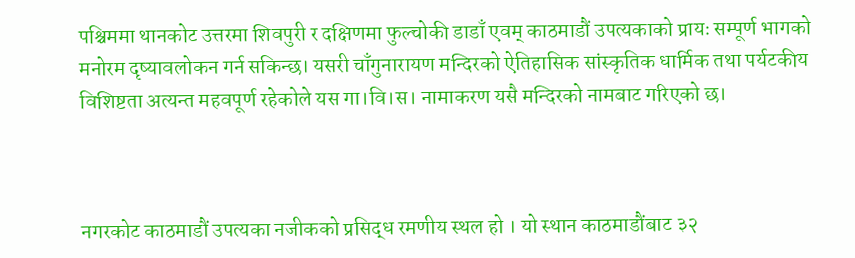पश्चिममा थानकोट उत्तरमा शिवपुरी र दक्षिणमा फुल्चोकी डाडाँ एवम् काठमाडौं उपत्यकाको प्रायः सम्पूर्ण भागको मनोरम दृष्यावलोकन गर्न सकिन्छ। यसरी चाँगुनारायण मन्दिरको ऐतिहासिक सांस्कृतिक धार्मिक तथा पर्यटकीय विशिष्टता अत्यन्त महवपूर्ण रहेकोले यस गा।वि।स। नामाकरण यसै मन्दिरको नामबाट गरिएको छ।



नगरकोट काठमाडौं उपत्यका नजीकको प्रसिद्ध रमणीय स्थल हो । यो स्थान काठमाडौंबाट ३२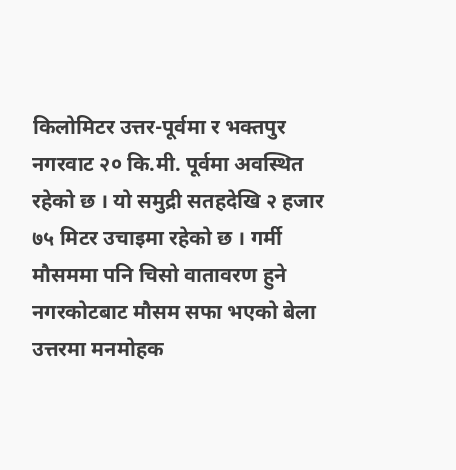किलोमिटर उत्तर-पूर्वमा र भक्तपुर नगरवाट २० कि.मी. पूर्वमा अवस्थित रहेको छ । यो समुद्री सतहदेखि २ हजार ७५ मिटर उचाइमा रहेको छ । गर्मी मौसममा पनि चिसो वातावरण हुने नगरकोटबाट मौसम सफा भएको बेला उत्तरमा मनमोहक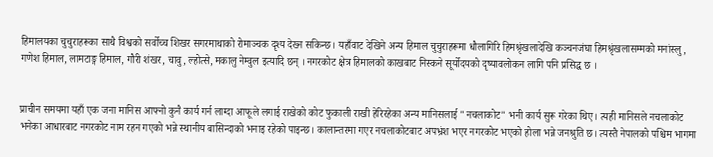हिमालयका चुचुराहरूका साथै विश्वको सर्वोच्च शिखर सगरमाथाको रोमाञ्चक दृश्य देख्न सकिन्छ। यहाँवाट देखिने अन्य हिमाल चुचुराहरूमा धौलागिरि हिमश्रृंखलादेखि कञ्चनजंघा हिमश्रृंखलासम्मको मनांस्लु, गणेश हिमाल, लामटाङ्ग हिमाल, गौरी शंखर, चावु, ल्होत्से, मकालु नेम्वुल इत्यादि छन् । नगरकोट क्षेत्र हिमालको काखबाट निस्कने सूर्योदयको दृष्यावलोकन लागि पनि प्रसिद्ध छ ।


प्राचीन समयमा यहाँ एक जना मानिस आफ्नो कुनै कार्य गर्न लाग्दा आफूले लगाई राखेको कोट फुकाली राखी हेरिरहेका अन्य मानिसलाई "नचलाकोट" भनी कार्य सुरू गरेका थिए। त्यही मानिसले नचलाकोट भनेका आधारबाट नगरकोट नाम रहन गएको भन्ने स्थानीय बासिन्दाको भनाइ रहेको पाइन्छ। कालान्तरमा गएर नचलाकोटबाट अपभ्रंश भएर नगरकोट भएको होला भन्ने जनश्रुति छ। त्यस्तै नेपालको पश्चिम भागमा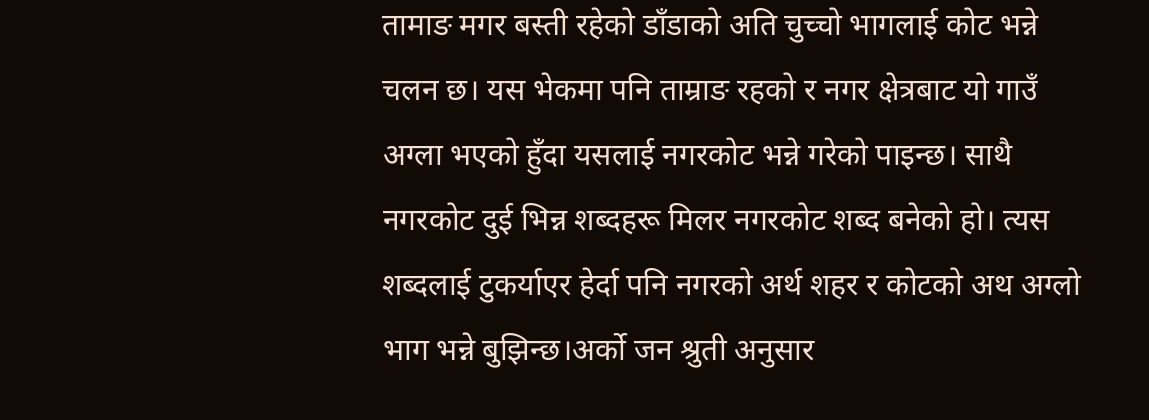तामाङ मगर बस्ती रहेको डाँडाको अति चुच्चो भागलाई कोट भन्ने चलन छ। यस भेकमा पनि ताम्राङ रहको र नगर क्षेत्रबाट यो गाउँ अग्ला भएको हुँदा यसलाई नगरकोट भन्ने गरेको पाइन्छ। साथै नगरकोट दुई भिन्न शब्दहरू मिलर नगरकोट शब्द बनेको हो। त्यस शब्दलाई टुकर्याएर हेर्दा पनि नगरको अर्थ शहर र कोटको अथ अग्लो भाग भन्ने बुझिन्छ।अर्को जन श्रुती अनुसार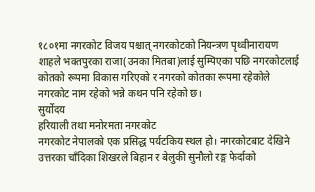१८०१मा नगरकोट विजय पश्चात् नगरकोटको नियन्त्रण पृथ्वीनारायण शाहले भक्तपुरका राजा(उनका मितबा)लाई सुम्पिएका पछि नगरकोटलाई कोतको रूपमा विकास गरिएको र नगरको कोतका रूपमा रहेकोले नगरकोट नाम रहेको भन्ने कथन पनि रहेको छ।
सुर्योदय
हरियाली तथा मनोरमता नगरकोट
नगरकोट नेपालको एक प्रसिद्ध पर्यटकिय स्थल हो। नगरकोटबाट देखिने उत्तरका चाँदिका शिखरले बिहान र बेलुकी सुनौलो रङ्ग फेर्दाको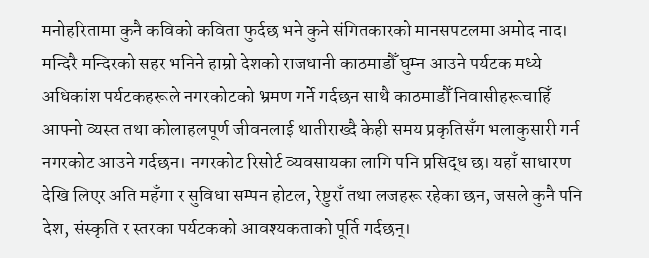मनोहरितामा कुनै कविको कविता फुर्दछ भने कुने संगितकारको मानसपटलमा अमोद नाद। मन्दिरै मन्दिरको सहर भनिने हाम्रो देशको राजधानी काठमाडौँ घुम्न आउने पर्यटक मध्ये अधिकांश पर्यटकहरूले नगरकोटको भ्रमण गर्ने गर्दछन साथै काठमाडौँ निवासीहरूचाहिँ आफ्नो व्यस्त तथा कोलाहलपूर्ण जीवनलाई थातीराख्दै केही समय प्रकृतिसँग भलाकुसारी गर्न नगरकोट आउने गर्दछन। नगरकोट रिसोर्ट व्यवसायका लागि पनि प्रसिद्ध छ। यहाँ साधारण देखि लिएर अति महँगा र सुविधा सम्पन होटल, रेष्टुराँ तथा लजहरू रहेका छन, जसले कुनै पनि देश, संस्कृति र स्तरका पर्यटकको आवश्यकताको पूर्ति गर्दछन्।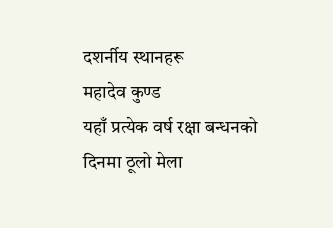दशर्नीय स्थानहरू
महादेव कुण्ड
यहाँ प्रत्येक वर्ष रक्षा बन्धनको दिनमा ठूलो मेला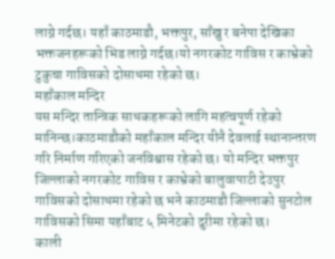लाग्ने गर्दछ। यहाँ काठमाडौ, भक्तपुर, साँखु र बनेपा देखिका भक्तजनहरूको भिड लाग्ने गर्दछ।यो नगरकोट गाविस र काभ्रेको टुकुचा गाविसको दोसाधमा रहेको छ।
महाँकाल मन्दिर
यस मन्दिर तान्त्रिक साधकहरूको लागि महत्वपूर्ण रहेको मानिन्छ।काठमाडौको महाँकाल मन्दिर यीनै देवलाई स्थानान्तरण गरि निर्माण गरिएको जनविश्वास रहेको छ। यो मन्दिर भक्तपुर जिल्लाको नगरकोट गाविस र काभ्रेको बालुवापाटी देउपुर गाविसको दोसाधमा रहेको छ भने काठमाडौ जिल्लाको सुनटोल गाविसको सिमा यहाँबाट ५ मिनेटको दुरीमा रहेको छ।
काली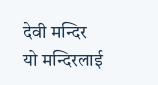देवी मन्दिर
यो मन्दिरलाई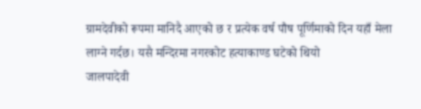ग्रामदेवीको रूपमा मानिदै आएको छ र प्रत्येक वर्ष पौष पूर्णिमाको दिन यहाँ मेला लाग्ने गर्दछ। यसै मन्दिरमा नगरकोट हत्याकाण्ड घटेको थियो
जालपादेवी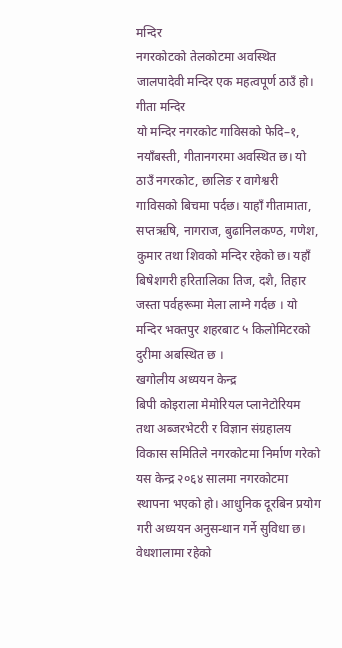मन्दिर
नगरकोटको तेलकोटमा अवस्थित जालपादेवी मन्दिर एक महत्वपूर्ण ठाउँ हो।
गीता मन्दिर
यो मन्दिर नगरकोट गाविसको फेदि–१, नयाँबस्ती, गीतानगरमा अवस्थित छ। यो ठाउँ नगरकोट, छालिङ र वागेश्वरी गाविसको बिचमा पर्दछ। याहाँ गीतामाता, सप्तऋषि, नागराज, बुढानिलकण्ठ, गणेश, कुमार तथा शिवको मन्दिर रहेको छ। यहाँ बिषेशगरी हरितालिका तिज, दशै, तिहार जस्ता पर्वहरूमा मेला लाग्ने गर्दछ । यो मन्दिर भक्तपुर शहरबाट ५ किलोमिटरको दुरीमा अबस्थित छ ।
खगोलीय अध्ययन केन्द्र
बिपी कोइराला मेमोरियल प्लानेटोरियम तथा अब्जरभेटरी र विज्ञान संग्रहालय विकास समितिले नगरकोटमा निर्माण गरेको यस केन्द्र २०६४ सालमा नगरकोटमा स्थापना भएको हो। आधुनिक दूरबिन प्रयोग गरी अध्ययन अनुसन्धान गर्ने सुविधा छ। वेधशालामा रहेको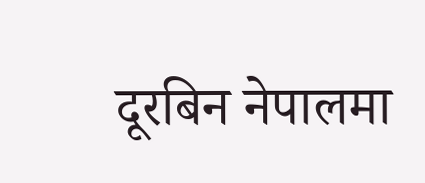दूरबिन नेपालमा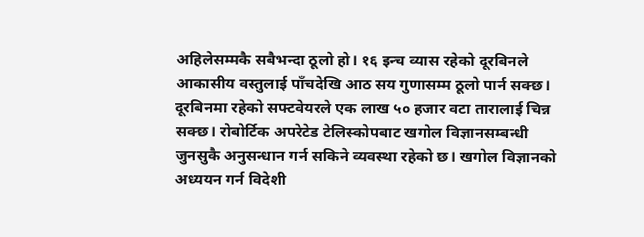अहिलेसम्मकै सबैभन्दा ठूलो हो। १६ इन्च व्यास रहेको दूरबिनले आकासीय वस्तुलाई पाँचदेखि आठ सय गुणासम्म ठूलो पार्न सक्छ। दूरबिनमा रहेको सफ्टवेयरले एक लाख ५० हजार वटा तारालाई चिन्न सक्छ। रोबोर्टिक अपरेटेड टेलिस्कोपबाट खगोल विज्ञानसम्बन्धी जुनसुकै अनुसन्धान गर्न सकिने व्यवस्था रहेको छ। खगोल विज्ञानको अध्ययन गर्न विदेशी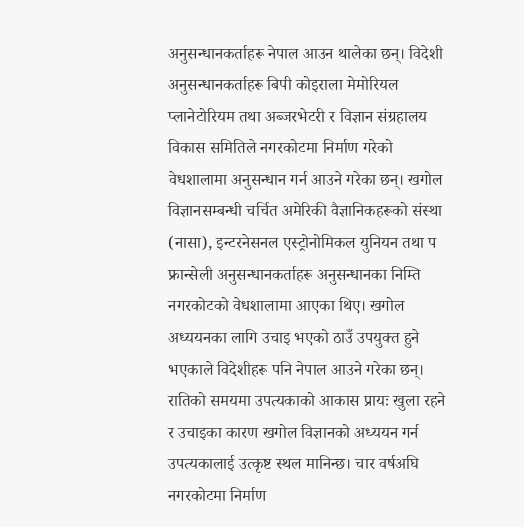अनुसन्धानकर्ताहरू नेपाल आउन थालेका छन्। विदेशी अनुसन्धानकर्ताहरू बिपी कोइराला मेमोरियल प्लानेटोरियम तथा अब्जरभेटरी र विज्ञान संग्रहालय विकास समितिले नगरकोटमा निर्माण गरेको वेधशालामा अनुसन्धान गर्न आउने गरेका छन्। खगोल विज्ञानसम्बन्धी चर्चित अमेरिकी वैज्ञानिकहरूको संस्था (नासा), इन्टरनेसनल एस्ट्रोनोमिकल युनियन तथा प फ्रान्सेली अनुसन्धानकर्ताहरू अनुसन्धानका निम्ति नगरकोटको वेधशालामा आएका थिए। खगोल अध्ययनका लागि उचाइ भएको ठाउँ उपयुक्त हुने भएकाले विदेशीहरू पनि नेपाल आउने गरेका छन्। रातिको समयमा उपत्यकाको आकास प्रायः खुला रहने र उचाइका कारण खगोल विज्ञानको अध्ययन गर्न उपत्यकालाई उत्कृष्ट स्थल मानिन्छ। चार वर्षअघि नगरकोटमा निर्माण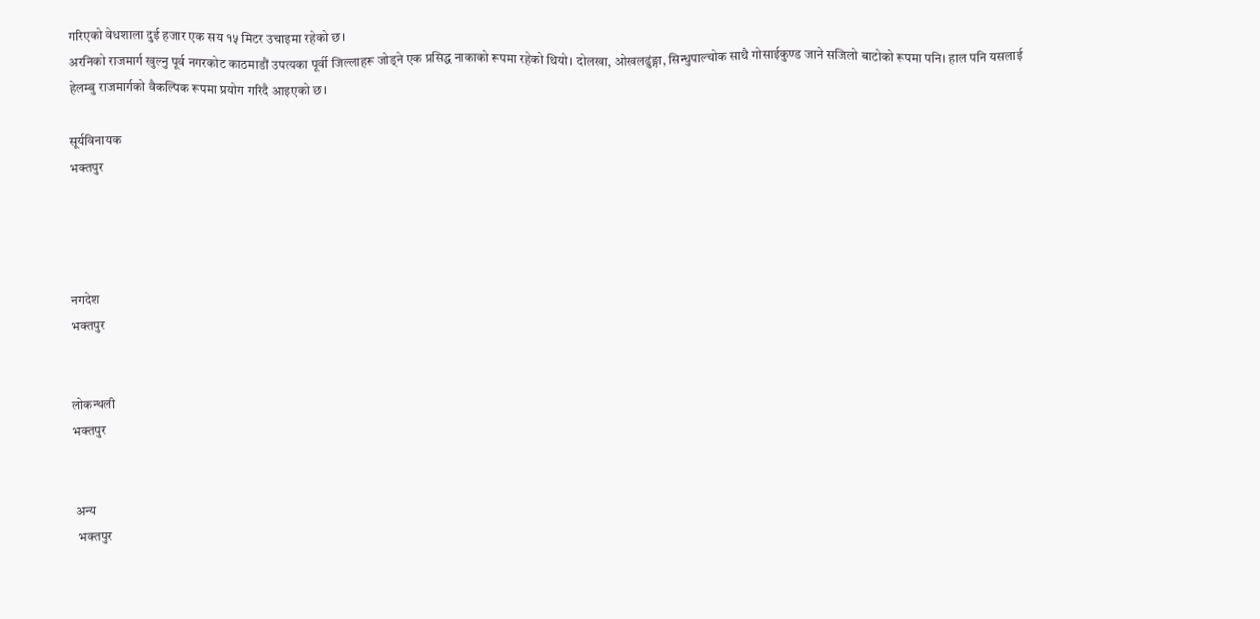गरिएको वेधशाला दुई हजार एक सय १५ मिटर उचाइमा रहेको छ।
अरनिको राजमार्ग खुल्नु पूर्व नगरकोट काठमाडौं उपत्यका पूर्वी जिल्लाहरू जोड्ने एक प्रसिद्ध नाकाको रूपमा रहेको थियो। दोलखा, ओखलढुंङ्गा, सिन्धुपाल्चोक साथै गोसाईकुण्ड जाने सजिलो बाटोको रूपमा पनि। हाल पनि यसलाई हेलम्बु राजमार्गको वैकल्पिक रूपमा प्रयोग गरिदै आइएको छ।

सूर्यविनायक
भक्तपुर




नगदेश
भक्तपुर


लोकन्थली
भक्तपुर


 अन्य
  भक्तपुर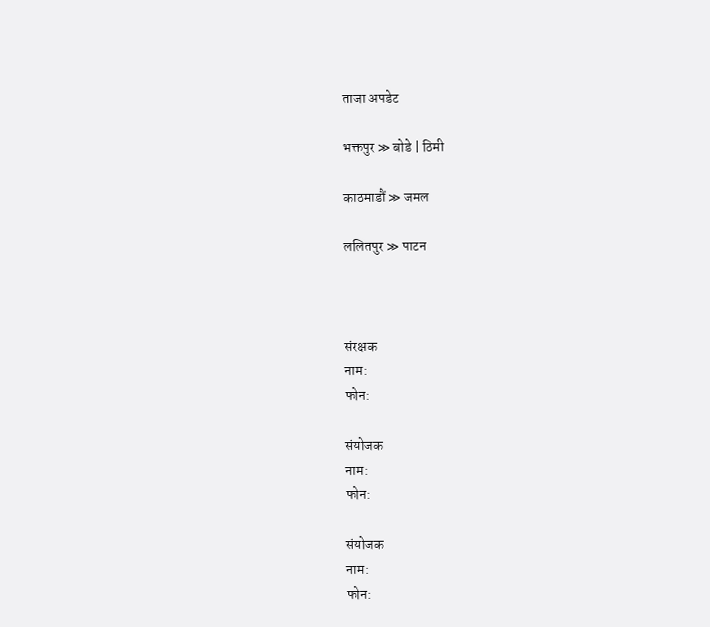ताजा अपडेट

भक्तपुर ≫ बोडे | ठिमी

काठमाडौं ≫ जमल

ललितपुर ≫ पाटन



संरक्षक
नाम:
फोन:

संयोजक
नाम:
फोन:

संयोजक
नाम:
फोन: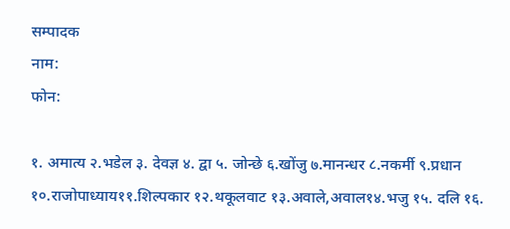सम्पादक
नाम:
फोन:

१. अमात्य २.भडेल ३. देवज्ञ ४. द्वा ५. जोन्छे ६.खोंजु ७.मानन्धर ८.नकर्मी ९.प्रधान १०.राजोपाध्याय११.शिल्पकार १२.थकूलवाट १३.अवाले,अवाल१४.भजु १५. दलि १६.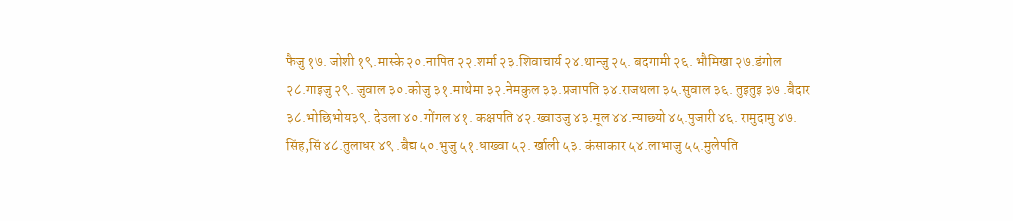फैजु १७. जोशी १९.मास्के २०.नापित २२.शर्मा २३.शिवाचार्य २४.थान्जु २५. बदगामी २६. भौमिखा २७.डंगोल २८.गाइजु २९. जुवाल ३०.कोजु ३१.माथेमा ३२.नेमकुल ३३.प्रजापति ३४.राजथला ३५.सुवाल ३६. तुइतुइ ३७ .बैदार ३८.भोछिभोय३९. देउला ४०.गोंगल ४१. कक्षपति ४२.ख्वाउजु ४३.मूल ४४.न्याछ्यो ४५.पुजारी ४६. रामुदामु ४७. सिंह,सिं ४८.तुलाधर ४९ .बैद्य ५०.भुजु ५१.धाख्वा ५२. र्खाली ५३. कंसाकार ५४.लाभाजु ५५.मुलेपति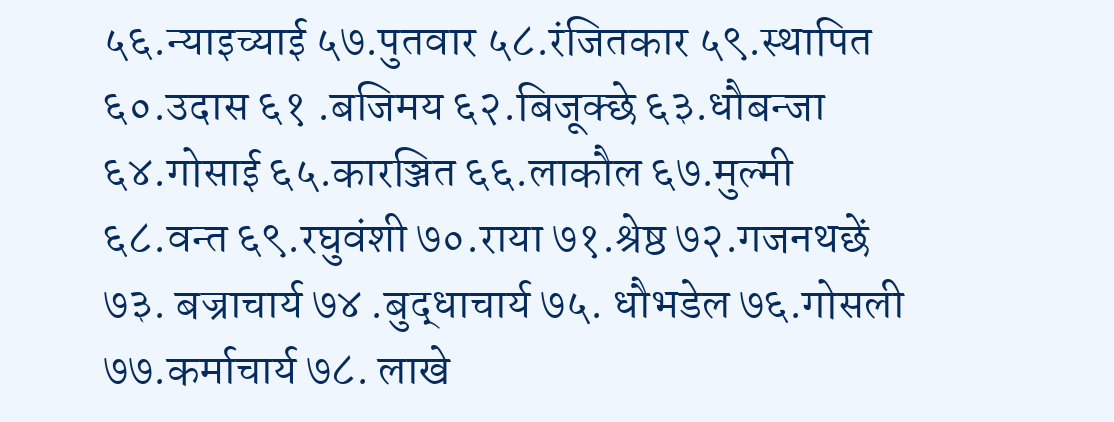५६.न्याइच्याई ५७.पुतवार ५८.रंजितकार ५९.स्थापित ६०.उदास ६१ .बजिमय ६२.बिजूक्छे ६३.धौबन्जा ६४.गोसाई ६५.कारञ्जित ६६.लाकौल ६७.मुल्मी ६८.वन्त ६९.रघुवंशी ७०.राया ७१.श्रेष्ठ ७२.गजनथछें ७३. बज्राचार्य ७४ .बुद्धाचार्य ७५. धौभडेल ७६.गोसली ७७.कर्माचार्य ७८. लाखे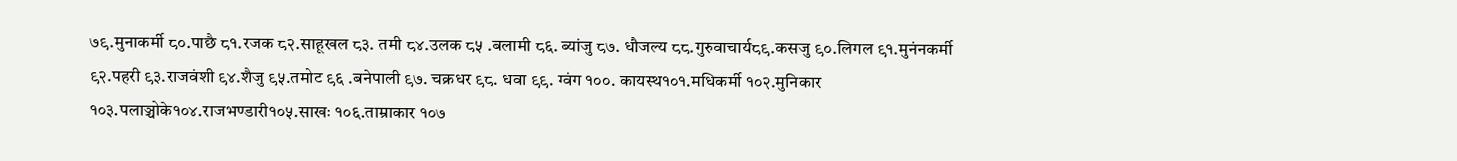७९.मुनाकर्मी ८०.पाछै ८१.रजक ८२.साहूखल ८३. तमी ८४.उलक ८५ .बलामी ८६. ब्यांजु ८७. धौजल्य ८८.गुरुवाचार्य८९.कसजु ९०.लिगल ९१.मुनंनकर्मी ९२.पहरी ९३.राजवंशी ९४.शैजु ९५.तमोट ९६ .बनेपाली ९७. चक्रधर ९८. धवा ९९. ग्वंग १००. कायस्थ१०१.मधिकर्मी १०२.मुनिकार १०३.पलाञ्चोके१०४.राजभण्डारी१०५.साखः १०६.ताम्राकार १०७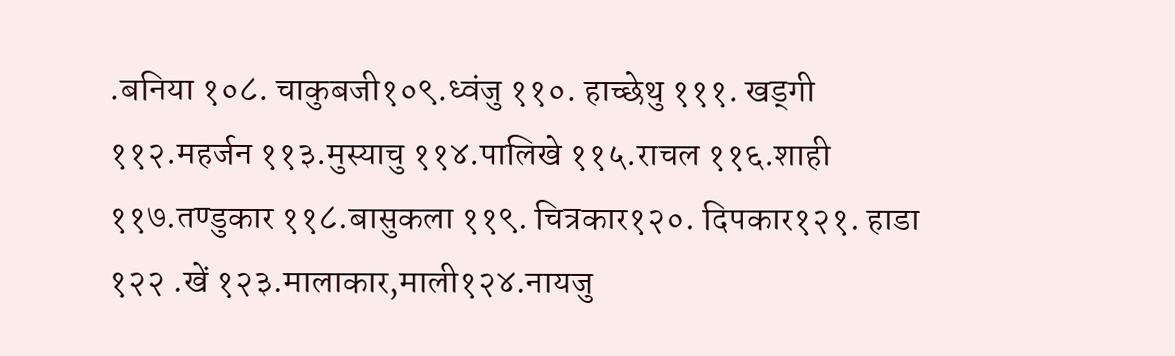.बनिया १०८. चाकुबजी१०९.ध्वंजु ११०. हाच्छेथु १११. खड्गी ११२.महर्जन ११३.मुस्याचु ११४.पालिखे ११५.राचल ११६.शाही ११७.तण्डुकार ११८.बासुकला ११९. चित्रकार१२०. दिपकार१२१. हाडा १२२ .खें १२३.मालाकार,माली१२४.नायजु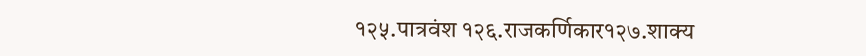१२५.पात्रवंश १२६.राजकर्णिकार१२७.शाक्य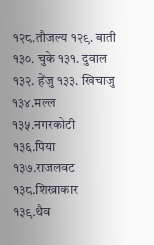१२८.तौजल्य १२९. बाती १३०. चुके १३१. दुवाल १३२. हेंजु १३३. खिचाजु १३४.मल्ल १३५.नगरकोटी १३६.पिया १३७.राजलवट १३८.शिख्राकार १३९.थैव